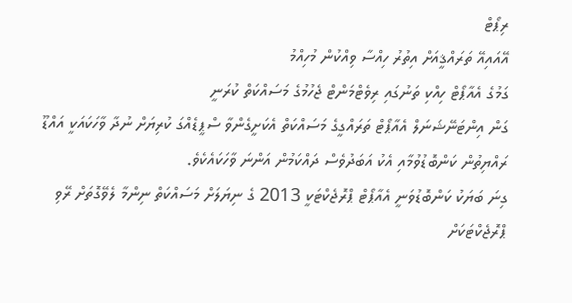ރިޕޯޓް
އޭއައިއޭ ތަރައްޤީއަށް އިތުރު ހިއްސާ ވިއްކުން މުހިއްމު
ގަމުގެ އެއާޕޯޓް ހިއްކި ތަނުގައި ރިވެޓްމަންޓް ޖެހުމުގެ މަސައްކަތް ކުރަނީ
ގަން އިންޓަނޭޝަނަލް އެއާޕޯޓް ތަރައްގީގެ މަސައްކަތް އެކަށީގެންވާ ސްޕީޑެއްގަ ކުރިޔަށް ނުދާ ވާހަކައަކީ އައްޑޫ ރައްޔިތުން ކަންބޮޑުވުމާއި އެކު އަބަދުވެސް ދައްކަމުން އަންނަ ވާހަކައެކެވެ.
ގިނަ ބަޔަކު ކަންބޮޑުވަނީ އެއާޕޯޓް ޕްރޮޖެކްޓަކީ 2013 ގެ ނިޔަލަށް މަސައްކަތް ނިންމާ ލެވޭގޮތަށް ރޭވި ޕްރޮޖެކްޓަކަށް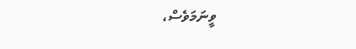ވީނަމަވެސް،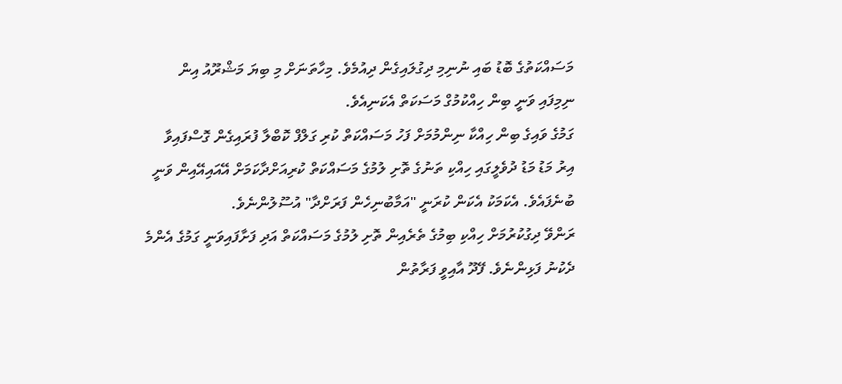މަސައްކަތުގެ ބޮޑު ބައި ނުނިމި ދިގުލައިގެން ދިއުމެވެ. މިހާތަނަށް މި ބިޔަ މަޝްރޫއު އިން ނިމިފައި ވަނީ ބިން ހިއްކުމުގް މަސަކަތް އެކަނިއެވެ.
ގަމުގެ ވައިގެ ބިން ހިއްކާ ނިންމުމަށް ފަހު މަސައްކަތް ކުރި ގަލްފް ކޮބްލާ ފުރައިގެން ގޮސްފައިވާ އިރު މަޑު މަޑު ދުވެލީގައި ހިއްކި ތަނުގެ ތޮށި ލުމުގެ މަސައްކަތް ކުރިއަށްދާކަމަށް އޭއައިއޭއިން ވަނީ ބުނެފައެވެ. އެކަމަކު އެކަން ކުރަނީ "އަމާބުނިހެން ފަރަށްދާ" އުސޫލުންނެވެ.
ރަންވޭ ދިގުކުރުމަށް ހިއްކި ބިމުގެ ތެރެއިން ތޮށި ލުމުގެ މަސައްކަތް އަދި ފަށާފައިވަނީ ގަމުގެ އެންމެ ދެކުނު ފަޅިންނެވެ. ފޭދޫ އާއިވީ ފަރާތުން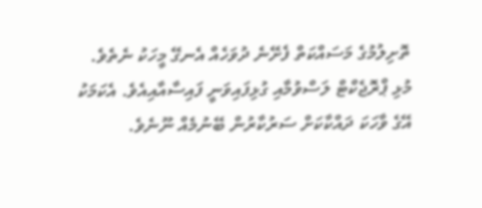ތޮށިލުމުގެ މަސައްކަތް ފެށޭނެ ދުވަހެއް އެނގޭ މީހަކު ނެތެވެ.
މުޅި ޕްރޮޖެކްޓް ލަސްވުމާއި ގުޅިފައިވަނީ ފައިސާއާއިއެވެ. އެކަމަކު އޭގެ ވާހަކަ ދައްކާކަށް ސަރުކާރުން ބޭނުމެއް ނޫނެވެ.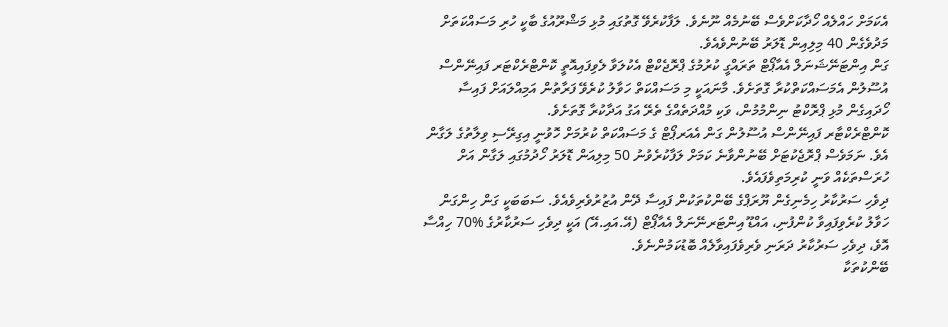އެކަމަށް ހައްލެއް ހޯދާކަށްވެސް ބޭނުމެއް ނޫނެވެ. ލަފާކުރެވޭ ގޮތުގައި މުޅި މަޝްރޫއުގެ ބާކީ ހުރި މަސައްކަތަށް މަދުވެގެން 40 މިލިއިން ޑޮލަރު ބޭނުންވެއެވެ.
ގަން އިންޓަނޭޝަނަލް އެއާޕޯޓް ތަރައްގީ ކުރުމުގެ ޕްރޮޖެކްޓް އެކުލަވާ ލެވިފައިއޮތީ ކޮންޓްރެކްޓަރ ފައިނޭންސް އުސޫލުން އެމަސައްކަތްކުރާ ގޮތަށެވެ. މާނައަކީ މި މަސައްކަތް ހަވާލު ކުރެވޭ ފަރާތުން އަމިއްލައަށް ފައިސާ ހޯދައިގެން މުޅި ޕްރޮކްޓު ނިންމުމުން، ވަކި މުއްދަތެއްގެ ތެރޭ އަގު އަދާކުރާ ގޮތަށެވެ.
ކޮންޓްރެކްޓާރ ފައިނޭންސް އުސޫލުން ގަން އެއަރޕޯޓް ގެ މަސައްކަތް ކުރުމަށް ހޮވުނީ އިގިރޭސި ވިލާތުގެ ލަގާން އެވެ. ނަމަވެސް ޕްރޮޖެކުޓަށް ބޭނުންވާނެ ކަމަށް ލަފާކުރެވުނު 50 މިލިއަން ޑޮލަރު ހޯދުމުގައި ލަގާން އަށް ހުރަސްތަކެއް ވަނީ ކުރިމަތިވެފައެވެ.
ދިވެހި ސަރުކާރު ހިމެނިގެން ޔޫރަޕްގެ ބޭންކުތަކުން ފައިސާ ދޭން އުޒުރުވެރިވެއެވެ. ސަބަބަކީ ގަން ހިންގަން ހަވާލު ކުރެވިފައިވާ ކުންފުނި، އައްޑޫ އިންޓަރނޭނަލް އެއާޕޯޓް (އޭ.އައި.އޭ) އަކީ ދިވެހި ސަރުކާރުގެ %70 ހިއްސާ އޮވެ، ދިވެހި ސަރުކާރު ދަރަނި ވެރިވެފައިވާލެއް ބޮޑުކަމުންނެވެ.
ބޭންކުތަކާ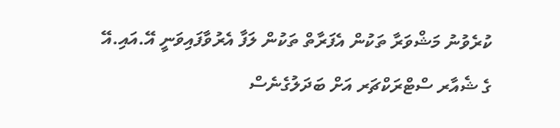ކުރެވުނު މަޝްވަރާ ތަކުން އެފަރާތް ތަކުން ލަފާ އެރުވާފައިވަނީ އޭ.އައި.އޭ ގެ ޝެއާރ ސްޓްރަކްޗަރ އަށް ބަދަލުގެނެސް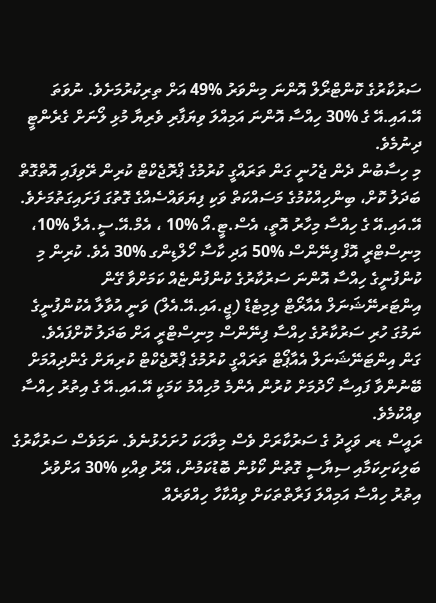ސަރުކާރުގެ ކޮންޓްރޯލް އޮންނަ މިންވަރު %49 އަށް ތިރިކުރުމަށެވެ. ނުވަތަ އޭ.އައި.އޭ ގެ %30 ހިއްސާ އޮންނަ އަމިއްލަ ވިޔަފާރި ވެރިޔާ މުޅި ލޯނަށް ގެރެންޓީ ދިނުމެވެ.
މި ހިސާބުން ދެން ޖެހުނީ ގަން ތަރައްގީ ކުރުމުގެ ޕްރޮޖެކްޓް ކުރިން ރޭވިފައި އޮތްގޮތް ބަދަލު ކޮށް، ބިންހިއްކުމުގެ މަސައްކަތް ވަކި ފިޔަވައްސެއްގެ ގޮތުގަ ފަށައިގަތުމަށެވެ.
އޭ.އައި.އޭ ގެ ހިއްސާ މިހާރު އޮތީ، އެސް.ޓީ.އޯ %10 ، އެމް.އޭ.ސީ.އެލް %10، މިނިސްޓްރީ އޮފް ފިނޭންސް %50 އަދި ކާސާ ހޯލްޑިންގ %30 އެވެ. ކުރިން މި ކުންފުނީގެ ހިއްސާ އޮންނަ ސަރުކާރުގެ ކުންފުންޏެއް ކަމަށްވާ ގޭން އިންޓަރނޭޝަނަލް އެއާރޯޓް ލިމިޓެޑް (ޖީ.އައި.އޭ.އެލް) ވަނީ އުވާލާ އެކުންފުނީގެ ނަމުގަ ހުރި ސަރުކާރުގެ ހިއްސާ ފިނޭންސް މިނިސްޓްރީ އަށް ބަދަލު ކޮށްފައެވެ.
ގަން އިންޓަނޭޝަނަލް އެއާޕޯޓް ތަރައްގީ ކުރުމުގެ ޕްރޮޖެކްޓް ކުރިޔަށް ގެންދިއުމަށް ބޭނުންވާ ފައިސާ ހޯދުމަށް ކުރުން އެންމެ މުހިއްމު ކަމަކީ އޭ.އައި.އޭ ގެ އިތުރު ހިއްސާ ވިއްކުމެވެ.
ރައީސް ޑރ ވަހީދު ގެ ސަރުކާރަށް ވެސް މިވާހަކަ ހުށަހެޅުނެވެ. ނަމަވެސް ސަރުކާރުގެ ބަލިކަށިކަމާއި ސިޔާސީ ގޮތުން ކޯޅުން ބޮޑުކަމުން، އޭރު ވިއްކި %30 އަށްވުރެ އިތުރު ހިއްސާ އަމިއްލަ ފަރާތްތަކަށް ވިއްކާހާ ހިއްވަރެއް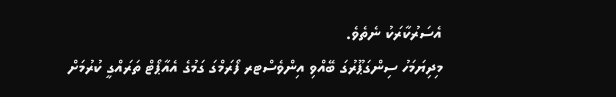އެސަރުކާރަކު ނެތެވެ.
މިދިޔަމަހު ސިންގަޕޫރުގަ ބޭއްވި އިންވެސްޓރ ފޯރަމްގަ ގަމުގެ އެއާޕޯޓް ތަރައްގީ ކުރުމަށް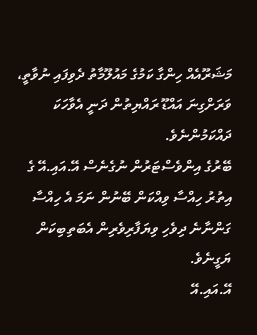މަޝަރޫއެއް ހިންގާ ކަމުގެ މައުލޫމާތު ދެވިފައި ނުވާތީ، ވަރަށްގިނަ އައްޑޫ ރައްޔިތުން ދަނީ އެވާހަކަ ދައްކަމުންނެވެ.
ބޭރުގެ އިންވެސްޓަރުން ނުގެނެސް އޭ.އައި.އޭ ގެ އިތުރު ހިއްސާ ވިއްކަން ބޭނުން ނަމަ އެ ހިއްސާ ގަންނާނެ ދިވެހި ވިޔަފާރިވެރިން އެބަތިބިކަން ޔަގީނެވެ.
އޭ.އައި.އޭ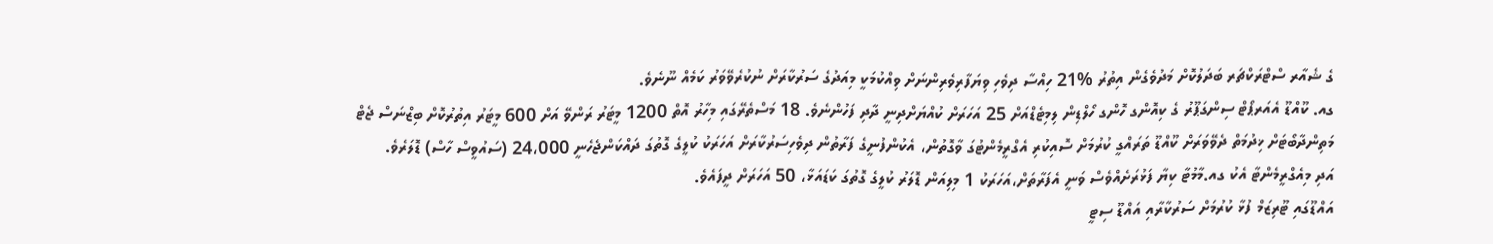ގެ ޝެއާރ ސްޓްރަކްޗަރ ބަދަލުކޮށް މަދުވެގެން އިތުރު %21 ހިއްސާ ދިވެހި ވިޔަފާރިވެރިންނަށް ވިއްކުމަކީ މިއަދުގެ ސަރުކާރަށް ނުކުރެވޭވަރު ކަމެއް ނޫނެވެ.
ގއ. ކޫއްޑޫ އެއަރޕޯޓް ސިންގަޕޫރު ގެ ކިއޮންގ ހޮންގ ހޯލްޑިން ލިމިޓެޑްއަށް 25 އަހަރަށް ކުއްޔަށްދިނީ ދާދި ފަހުންނެވެ. 18 މަސްތެރޭގައި މިހާރު އޮތް 1200 މީޓަރު ރަންވޭ އަށް 600 މީޓަރު އިތުރުކޮށް ބިޒްނަސް ޖެޓް މަތިންދާބޯޓަށް ޚިދުމަތް ދެވޭވަރަށް ކޫއްޑޫ ތަރައްގީ ކުރުމަށް ސޮއިކުރި އެގްރީމެންޓުގަ ވާގޮތުން، އެކުންފުނީގެ ފަރާތުން ދިވެހިސަރުކާރަށް އަހަރަކު ކުލީގެ ގޮތުގަ ދައްކަންޖެހެނީ 24،000 (ސައުވީސް ހާސް) ޑޮލަރެވެ.
އަދި މިއެގްރީމެންޓާ އެކު ގއ.މާމުޓާ ކިޔާ ފަޅުރަށެއްވެސް ވަނީ އެފަރާތަށް،އަހަރަކު 1 މިލިއަން ޑޮލަރު ކުލީގެ ގޮތުގަ ކަޑައަޅާ، 50 އަހަރަށް ދީފައެވެ.
އައްޑޫގައި ޓޫރިޒަމް ފުޅާ ކުރުމަށް ސަރުކާރާއި އައްޑޫ ސިޓީ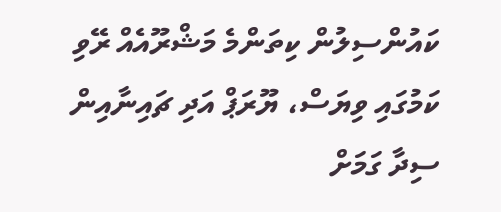ކައުންސިލުން ކިތަންމެ މަޝްރޫއެއް ރޭވި ކަމުގައި ވިޔަސް، ޔޫރަޕް އަދި ޗައިނާއިން ސިދާ ގަމަށް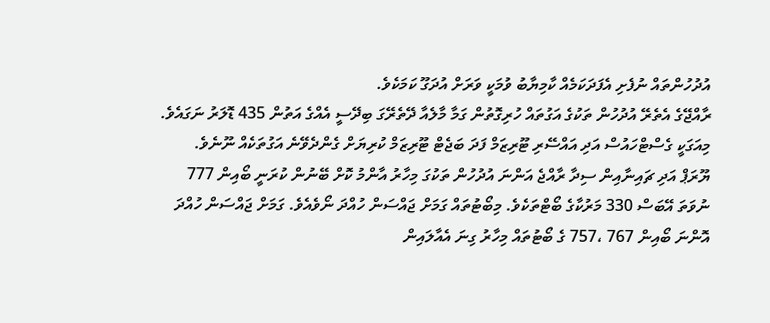އުދުހުންތައް ނުފެށި އެފަދަކަމެއް ކާމިޔާބު ވުމަކީ ވަރަށް އުދަގޫ ކަމަކެވެ.
ރާއްޖޭގެ އެތެރޭ އުދުހުން ތަކުގެ އަގުތައް ހުރިގޮތުން ގަމާ މާލެއާ ދޭތެރޭގަ ބިދޭސީ އެއްގެ އަތުން 435 ޑޮލަރު ނަގައެވެ. މިއަގަކީ ގެސްޓްހައުސް އަދި އައްސޭރި ޓޫރިޒަމް ފަދަ ބަޖެޓް ޓޫރިޒަމް ކުރިޔަށް ގެންދެވޭނެ އަގުތަކެއް ނޫނެވެ.
ޔޫރަޕް އަދި ޗައިނާއިން ސިދާ ރާއްޖެ އަންނަ އުދުހުން ތަކުގަ މިހާރު އާންމު ކޮށް ބޭނުން ކުރަނީ ބޯއިން 777 ނުވަތަ އޭބަސް 330 މަރުކާގެ ބޯޓްތަކެވެ. މިބޯޓުތައް ގަމަށް ޖައްސަން ހުއްދަ ނޯވެއެވެ. ގަމަށް ޖައްސަން ހުއްދަ އޮންނަ ބޯއިން 767 ،757 ގެ ބޯޓުތައް މިހާރު ގިނަ އެއާލައިން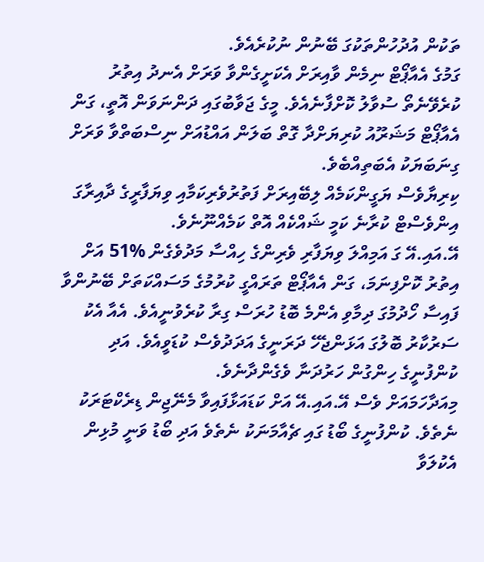ތަކުން އުދުހުންތަކުގަ ބޭނުން ނުކުރެއެވެ.
ގަމުގެ އެއާޕޯޓް ނިމެން ވާއިރަށް އެކަށީގެންވާ ވަރަށް އެނދު އިތުރު ކުރެވޭނެތޯ ސުވާލު ކޮށްފާނެއެވެ. މީގެ ޖަވާބުގައި ދަންނަވަން އޮތީ، ގަން އެއާޕޯޓް މަޝަރޫއު ކުރިޔަށްދާ ގޮތް ބަލަން އައްޑުއަށް ނިސްބަތްވާ ވަރަށް ގިނަބަޔަކު އެބަތިއްބެވެ.
ކިރިޔާވެސް ޔަގީންކަމެއް ލިބޭއިރަށް ފަތުރުވެރިކަމާއި ވިޔަފާރީގެ ދާއިރާގަ އިންވެސްޓް ކުރާނެ ކަމީ ޝައްކެއް އޮތް ކަމެއްނޫނެވެ.
އޭ.އައި.އޭ ގަ އަމިއްލަ ވިޔަފާރި ވެރިންގެ ހިއްސާ މަދުވެގެން %51 އަށް އިތުރު ކޮށްފިނަމަ، ގަން އެއާޕޯޓް ތަރައްގީ ކުރުމުގެ މަސައްކަތަށް ބޭނުންވާ ފައިސާ ހޯދުމުގަ ދިމާވި އެންމެ ބޮޑު ހުރަސް ގިރާ ކުރެވުނީއެވެ. އެއާ އެކު ސަރުކާރު ބޮލުގަ އަޅަންޖެހޭ ދަރަނީގެ އަދަދުވެސް ކުޑަވީއެވެ. އަދި ކުންފުނީގެ ހިންގުން ހަރުދަނާ ވެގެންދާނެވެ.
މިއަދާހަމައަށް ވެސް އޭ.އައި.އޭ އަށް ކަޑައަޅާފައިވާ މެނޭޖިން ޑިރެކްޓަރަކު ނެތެވެ. ކުންފުނީގެ ބޯޑު ގައި ޗެއާމަނަކު ނެތެވެ އަދި ބޯޑު ވަނީ މުޅިން އެކުލަވާ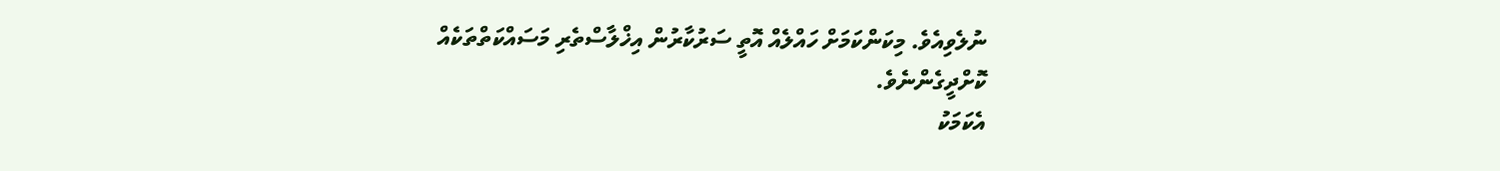ނުލެވިއެވެ. މިކަންކަމަށް ހައްލެއް އޮތީ ސަރުކާރުން އިޚްލާސްތެރި މަސައްކަތްތަކެއް ކޮށްދީގެންނެވެ.
އެކަމަކު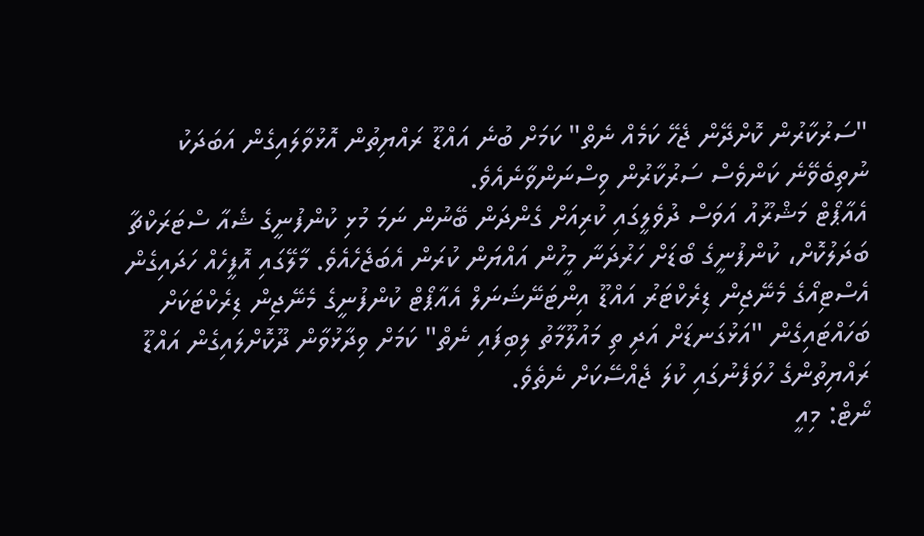"ސަރުކާރުން ކޮށްދޭން ޖެހޭ ކަމެއް ނެތް" ކަމަށް ބުނެ އައްޑޫ ރައްޔިތުން އޮޅުވާލައިގެން އަބަދަކު ނުތިބެވޭނެ ކަންވެސް ސަރުކާރުން ވިސްނަންވާނެއެވެ.
އެއާޕޯޓް މަޝްރޫއު އަވަސް ދުވެލީގައި ކުރިއަށް ގެންދަން ބޭނުން ނަމަ މުޅި ކުންފުނީގެ ޝެއާ ސްޓަރަކްޗާ ބަދަލުކޮށް، ކުންފުނީގެ ބޯޑަށް ހަރުދަނާ މީހުން އައްޔަން ކުރަން އެބަޖެހެއެވެ. މާލޭގައި އޮފީހެއް ހަދައިގެން އެސްޓިއޯގެ މެނޭޖިން ޑިރެކްޓަރު އައްޑޫ އިންޓަނޭޝަނަލް އެއާޕޯޓް ކުންފުނީގެ މެނޭޖިން ޑިރެކްޓަކަށް ބަހައްޓައިގެން "އަޅުގަނޑަށް އަދި ތި މައުލޫމާތު ލިބިފައި ނެތް" ކަމަށް ވިދާޅުވާން ދޫކޮށްލައިގެން އައްޑޫ ރައްޔިތުންގެ ހުވަފެނުގައި ކުލަ ޖެއްސޭކަށް ނެތެވެ.
ނޯޓް: މިއީ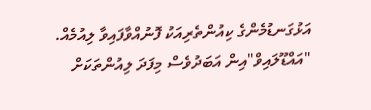އަޅުގަނޑުމެންގެ ކިއުންތެރިއަކު ފޮނުއްވާފައިވާ ލިއުމެއް. "އައްޑޫލައިވް"އިން އަބަދުވެސް މިފަދަ ލިއުންތަކަށް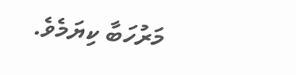މަރުހަބާ ކިޔަމެވެ.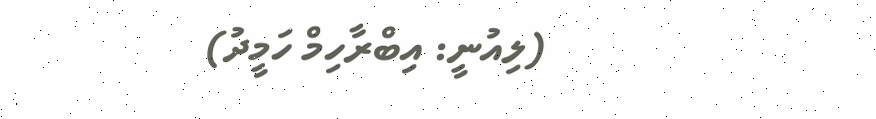(ލިއުނީ: އިބްރާހިމް ހަމީދު)